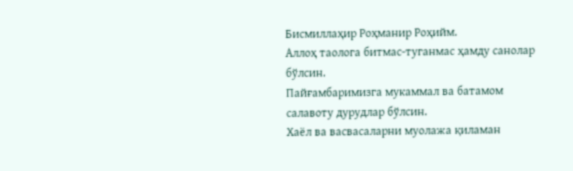Бисмиллаҳир Роҳманир Роҳийм.
Аллоҳ таолога битмас-туганмас ҳамду санолар бўлсин.
Пайғамбаримизга мукаммал ва батамом салавоту дурудлар бўлсин.
Хаёл ва васвасаларни муолажа қиламан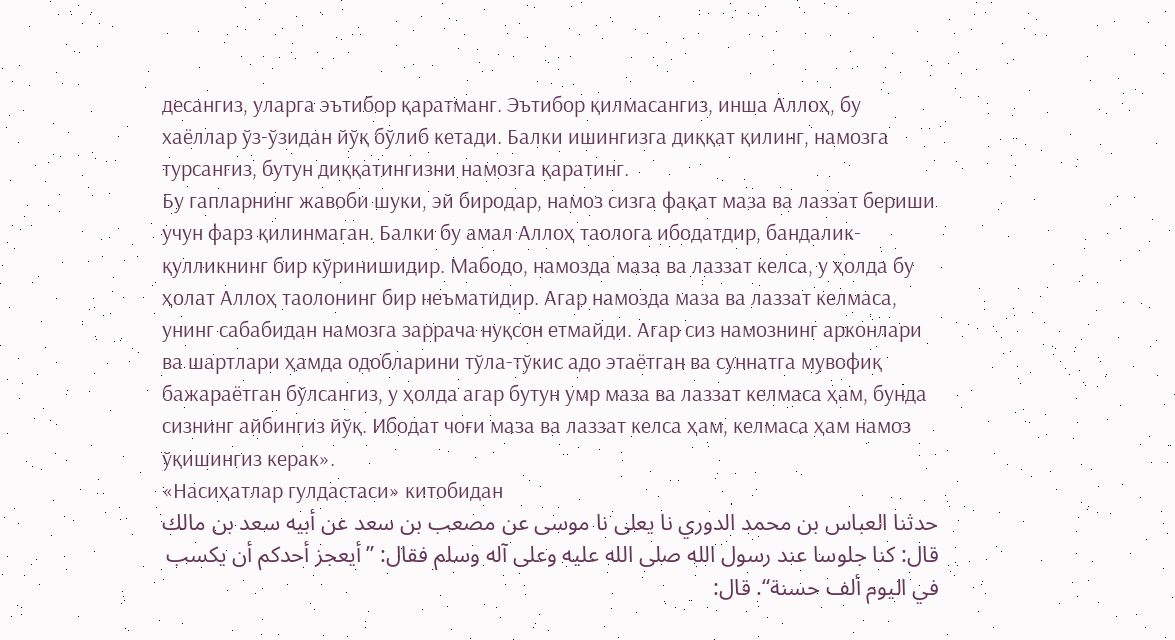десангиз, уларга эътибор қаратманг. Эътибор қилмасангиз, инша Аллоҳ, бу хаёллар ўз-ўзидан йўқ бўлиб кетади. Балки ишингизга диққат қилинг, намозга турсангиз, бутун диққатингизни намозга қаратинг.
Бу гапларнинг жавоби шуки, эй биродар, намоз сизга фақат маза ва лаззат бериши учун фарз қилинмаган. Балки бу амал Аллоҳ таолога ибодатдир, бандалик-қулликнинг бир кўринишидир. Мабодо, намозда маза ва лаззат келса, у ҳолда бу ҳолат Аллоҳ таолонинг бир неъматидир. Агар намозда маза ва лаззат келмаса, унинг сабабидан намозга заррача нуқсон етмайди. Агар сиз намознинг арконлари ва шартлари ҳамда одобларини тўла-тўкис адо этаётган ва суннатга мувофиқ бажараётган бўлсангиз, у ҳолда агар бутун умр маза ва лаззат келмаса ҳам, бунда сизнинг айбингиз йўқ. Ибодат чоғи маза ва лаззат келса ҳам, келмаса ҳам намоз ўқишингиз керак».
«Насиҳатлар гулдастаси» китобидан
حدثنا العباس بن محمد الدوري نا يعلى نا موسى عن مصعب بن سعد عن أبيه سعد بن مالك قال: كنا جلوسا عند رسول الله صلى الله عليه وعلى آله وسلم فقال: ”أيعجز أحدكم أن يكسب في اليوم ألف حسنة“. قال: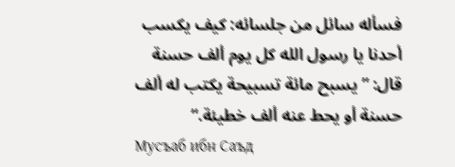فسأله سائل من جلسائه: كيف يكسب أحدنا يا رسول الله كل يوم ألف حسنة قال: ”يسبح مائة تسبيحة يكتب له ألف حسنة أو يحط عنه ألف خطيئة.“
Мусъаб ибн Саъд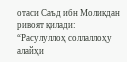отаси Саъд ибн Моликдан ривоят қилади: “Расулуллоҳ соллаллоҳу алайҳи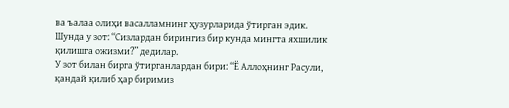ва ъалаа олиҳи васалламнинг ҳузурларида ўтирган эдик.
Шунда у зот: “Сизлардан бирингиз бир кунда мингта яхшилик қилишга ожизми?” дедилар.
У зот билан бирга ўтирганлардан бири: “Ё Аллоҳнинг Расули, қандай қилиб ҳар биримиз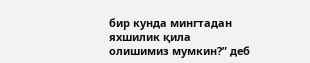бир кунда мингтадан яхшилик қила олишимиз мумкин?” деб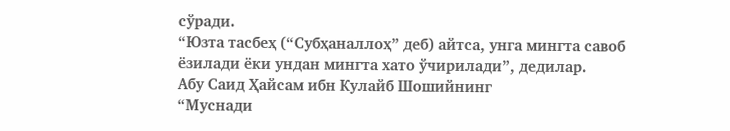сўради.
“Юзта тасбеҳ (“Субҳаналлоҳ” деб) айтса, унга мингта савоб ёзилади ёки ундан мингта хато ўчирилади”, дедилар.
Абу Саид Ҳайсам ибн Кулайб Шошийнинг
“Муснади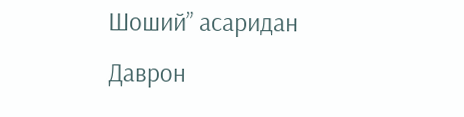Шоший” асаридан
Даврон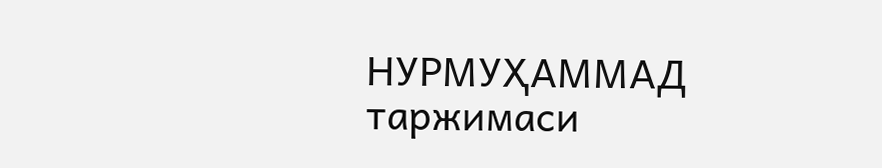НУРМУҲАММАД таржимаси